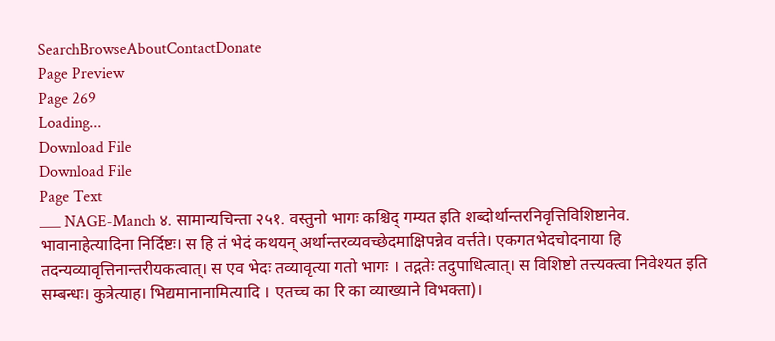SearchBrowseAboutContactDonate
Page Preview
Page 269
Loading...
Download File
Download File
Page Text
___ NAGE-Manch ४. सामान्यचिन्ता २५१. वस्तुनो भागः कश्चिद् गम्यत इति शब्दोर्थान्तरनिवृत्तिविशिष्टानेव. भावानाहेत्यादिना निर्दिष्टः। स हि तं भेदं कथयन् अर्थान्तरव्यवच्छेदमाक्षिपन्नेव वर्त्तते। एकगतभेदचोदनाया हि तदन्यव्यावृत्तिनान्तरीयकत्वात्। स एव भेदः तव्यावृत्या गतो भागः । तद्गतेः तदुपाधित्वात्। स विशिष्टो तत्त्यक्त्वा निवेश्यत इति सम्बन्धः। कुत्रेत्याह। भिद्यमानानामित्यादि । एतच्च का रि का व्याख्याने विभक्ता)।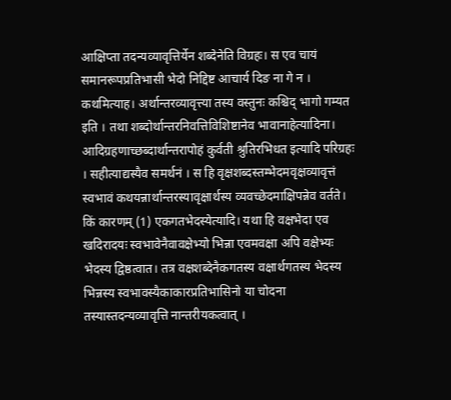आक्षिप्ता तदन्यव्यावृत्तिर्येन शब्देनेति विग्रहः। स एव चायं समानरूपप्रतिभासी भेदो निद्दिष्ट आचार्य दिङ ना गे न । कथमित्याह। अर्थान्तरव्यावृत्त्या तस्य वस्तुनः कश्चिद् भागो गम्यत इति । तथा शब्दोर्थान्तरनिवत्तिविशिष्टानेव भावानाहेत्यादिना। आदिग्रहणाच्छब्दार्थान्तरापोहं कुर्वती श्रुतिरभिधत इत्यादि परिग्रहः । सहीत्याद्यस्यैव समर्थनं । स हि वृक्षशब्दस्तम्भेदमवृक्षव्यावृत्तं स्वभावं कथयन्नार्थान्तरस्यावृक्षार्थस्य व्यवच्छेदमाक्षिपन्नेव वर्तते। किं कारणम् (1) एकगतभेदस्येत्यादि। यथा हि वक्षभेदा एव खदिरादयः स्वभावेनैवावक्षेभ्यो भिन्ना एवमवक्षा अपि वक्षेभ्यः भेदस्य द्विष्ठत्वात। तत्र वक्षशब्देनैकगतस्य वक्षार्थगतस्य भेदस्य भिन्नस्य स्वभावस्यैकाकारप्रतिभासिनो या चोदना तस्यास्तदन्यव्यावृत्ति नान्तरीयकत्वात् ।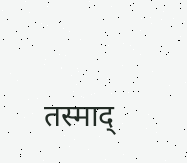तस्माद्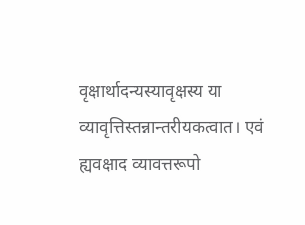वृक्षार्थादन्यस्यावृक्षस्य या व्यावृत्तिस्तन्नान्तरीयकत्वात। एवं ह्यवक्षाद व्यावत्तरूपो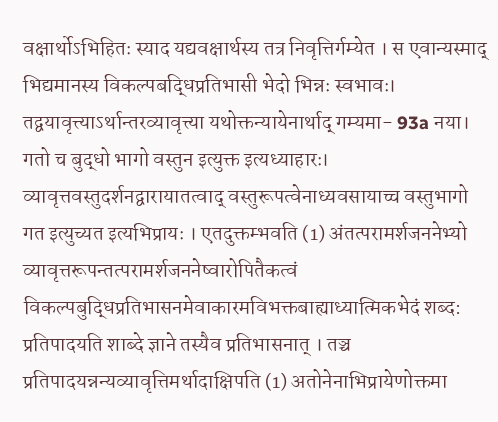वक्षार्थोऽभिहितः स्याद यद्यवक्षार्थस्य तत्र निवृत्तिर्गम्येत । स एवान्यस्माद् भिद्यमानस्य विकल्पबद्धिप्रतिभासी भेदो भिन्नः स्वभावः। तद्वयावृत्त्याऽर्थान्तरव्यावृत्त्या यथोक्तन्यायेनार्थाद् गम्यमा- 93a नया। गतो च बुद्धो भागो वस्तुन इत्युक्त इत्यध्याहारः। व्यावृत्तवस्तुदर्शनद्वारायातत्वाद् वस्तुरूपत्वेनाध्यवसायाच्च वस्तुभागो गत इत्युच्यत इत्यभिप्रायः । एतदुक्तम्भवति (1) अंतत्परामर्शजननेभ्यो व्यावृत्तरूपन्तत्परामर्शजननेष्वारोपितैकत्वं विकल्पबुद्धिप्रतिभासनमेवाकारमविभक्तबाह्याध्यात्मिकभेदं शब्द: प्रतिपादयति शाब्दे ज्ञाने तस्यैव प्रतिभासनात् । तञ्च प्रतिपादयन्नन्यव्यावृत्तिमर्थादाक्षिपति (1) अतोनेनाभिप्रायेणोक्तमा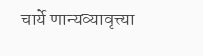चार्ये णान्यव्यावृत्त्या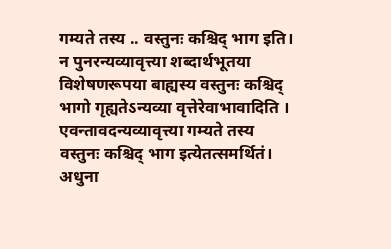गम्यते तस्य .. वस्तुनः कश्चिद् भाग इति। न पुनरन्यव्यावृत्त्या शब्दार्थभूतया विशेषणरूपया बाह्यस्य वस्तुनः कश्चिद् भागो गृह्यतेऽन्यव्या वृत्तेरेवाभावादिति । एवन्तावदन्यव्यावृत्त्या गम्यते तस्य वस्तुनः कश्चिद् भाग इत्येतत्समर्थितं। अधुना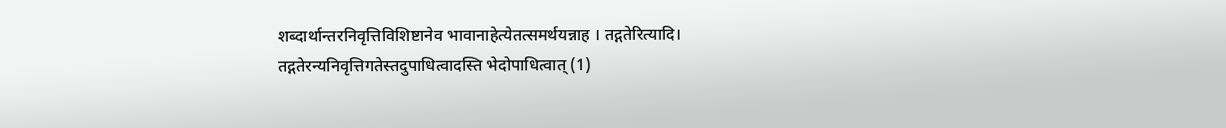शब्दार्थान्तरनिवृत्तिविशिष्टानेव भावानाहेत्येतत्समर्थयन्नाह । तद्गतेरित्यादि। तद्गतेरन्यनिवृत्तिगतेस्तदुपाधित्वादस्ति भेदोपाधित्वात् (1)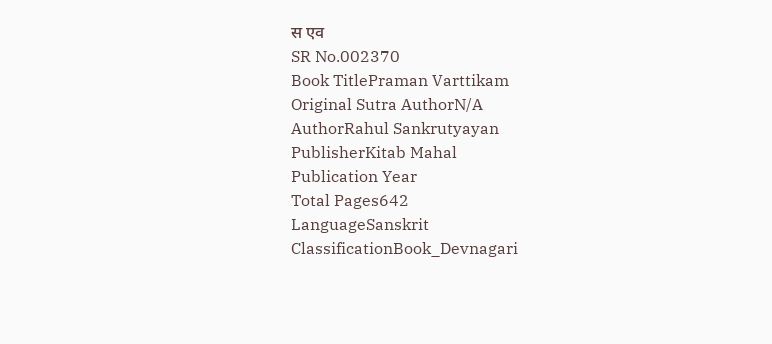स एव
SR No.002370
Book TitlePraman Varttikam
Original Sutra AuthorN/A
AuthorRahul Sankrutyayan
PublisherKitab Mahal
Publication Year
Total Pages642
LanguageSanskrit
ClassificationBook_Devnagari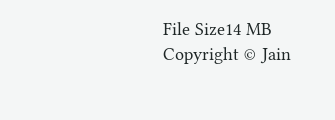File Size14 MB
Copyright © Jain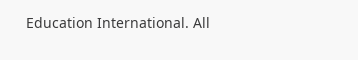Education International. All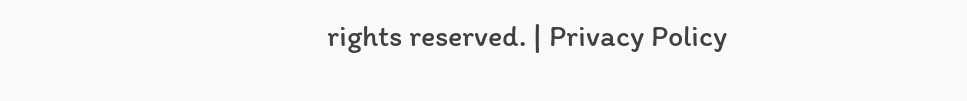rights reserved. | Privacy Policy